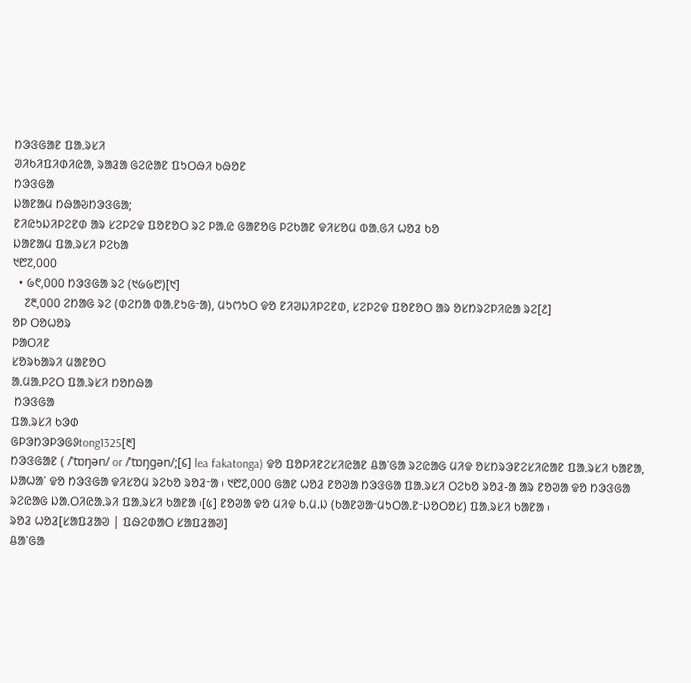ᱴᱳᱝᱜᱟᱱ ᱯᱟᱹᱨᱥᱤ
ᱣᱤᱠᱤᱯᱤᱰᱤᱭᱟ, ᱨᱟᱲᱟ ᱜᱮᱭᱟᱱ ᱯᱩᱛᱷᱤ ᱠᱷᱚᱱ
ᱴᱳᱝᱜᱟ
ᱡᱟᱱᱟᱢ ᱴᱷᱟᱶᱴᱳᱝᱜᱟ;
ᱱᱤᱭᱩᱡᱤᱞᱮᱱᱰ ᱟᱨ ᱥᱮᱞᱮᱫ ᱯᱚᱱᱚᱛ ᱨᱮ ᱞᱟᱹᱭ ᱜᱟᱱᱚᱜ ᱞᱮᱠᱟᱱ ᱫᱤᱥᱚᱢ ᱵᱟᱹᱜᱤ ᱦᱚᱲ ᱠᱚ
ᱡᱟᱱᱟᱢ ᱯᱟᱹᱨᱥᱤ ᱞᱮᱠᱟ
᱑᱘᱗,᱐᱐᱐
  • ᱙᱖,᱐᱐᱐ ᱴᱳᱝᱜᱟ ᱨᱮ (᱑᱙᱙᱘)[᱑]
    ᱗᱓,᱐᱐᱐ ᱮᱴᱟᱜ ᱨᱮ (ᱰᱮᱴᱟ ᱵᱟᱹᱱᱩᱜᱼᱟ), ᱢᱩᱬᱩᱛ ᱫᱚ ᱱᱤᱣᱡᱤᱞᱮᱱᱰ, ᱥᱮᱞᱮᱫ ᱯᱚᱱᱚᱛ ᱟᱨ ᱚᱥᱴᱨᱮᱞᱤᱭᱟ ᱨᱮ[᱒]
ᱚᱞ ᱛᱚᱦᱚᱨ
ᱞᱟᱛᱤᱱ
ᱥᱚᱨᱠᱟᱨᱤ ᱢᱟᱱᱚᱛ
ᱟᱹᱢᱟᱹᱞᱮᱛ ᱯᱟᱹᱨᱥᱤ ᱴᱚᱴᱷᱟ
 ᱴᱳᱝᱜᱟ
ᱯᱟᱹᱨᱥᱤ ᱠᱳᱰ
ᱜᱞᱳᱴᱳᱞᱳᱜᱽtong1325[᱓]
ᱴᱳᱝᱜᱟᱱ ( /ˈtɒŋən/ or /ˈtɒŋɡən/;[᱔] lea fakatonga) ᱫᱚ ᱯᱚᱞᱤᱱᱮᱥᱤᱭᱟᱱ ᱪᱟᱸᱜᱟ ᱨᱮᱭᱟᱜ ᱢᱤᱫ ᱚᱥᱴᱨᱳᱱᱮᱥᱤᱭᱟᱱ ᱯᱟᱹᱨᱥᱤ ᱠᱟᱱᱟ, ᱡᱟᱦᱟᱸ ᱫᱚ ᱴᱳᱝᱜᱟ ᱫᱤᱥᱚᱢ ᱨᱮᱠᱚ ᱨᱚᱲᱼᱟ ᱾ ᱑᱘᱗,᱐᱐᱐ ᱜᱟᱱ ᱦᱚᱲ ᱱᱚᱣᱟ ᱴᱳᱝᱜᱟ ᱯᱟᱹᱨᱥᱤ ᱛᱮᱠᱚ ᱨᱚᱲ-ᱟ ᱟᱨ ᱱᱚᱣᱟ ᱫᱚ ᱴᱳᱝᱜᱟ ᱨᱮᱭᱟᱜ ᱡᱟᱹᱛᱤᱭᱟᱹᱨᱤ ᱯᱟᱹᱨᱥᱤ ᱠᱟᱱᱟ ᱾[᱕] ᱱᱚᱣᱟ ᱫᱚ ᱢᱤᱫ ᱠ.ᱢ.ᱡ (ᱠᱟᱱᱣᱟᱼᱢᱩᱛᱟᱹᱱᱼᱡᱚᱛᱚᱥ) ᱯᱟᱹᱨᱥᱤ ᱠᱟᱱᱟ ᱾
ᱨᱚᱲ ᱦᱚᱲ[ᱥᱟᱯᱲᱟᱣ | ᱯᱷᱮᱰᱟᱛ ᱥᱟᱯᱲᱟᱣ]
ᱪᱟᱸᱜᱟ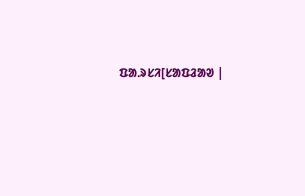ᱯᱟᱹᱨᱥᱤ[ᱥᱟᱯᱲᱟᱣ |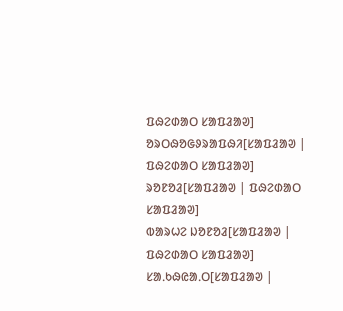ᱯᱷᱮᱰᱟᱛ ᱥᱟᱯᱲᱟᱣ]
ᱚᱨᱛᱷᱚᱜᱽᱨᱟᱯᱷᱤ[ᱥᱟᱯᱲᱟᱣ | ᱯᱷᱮᱰᱟᱛ ᱥᱟᱯᱲᱟᱣ]
ᱨᱚᱱᱚᱲ[ᱥᱟᱯᱲᱟᱣ | ᱯᱷᱮᱰᱟᱛ ᱥᱟᱯᱲᱟᱣ]
ᱵᱟᱨᱦᱮ ᱡᱚᱱᱚᱲ[ᱥᱟᱯᱲᱟᱣ | ᱯᱷᱮᱰᱟᱛ ᱥᱟᱯᱲᱟᱣ]
ᱥᱟᱹᱠᱷᱭᱟᱹᱛ[ᱥᱟᱯᱲᱟᱣ |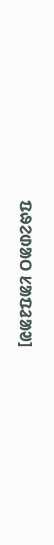ᱯᱷᱮᱰᱟᱛ ᱥᱟᱯᱲᱟᱣ]